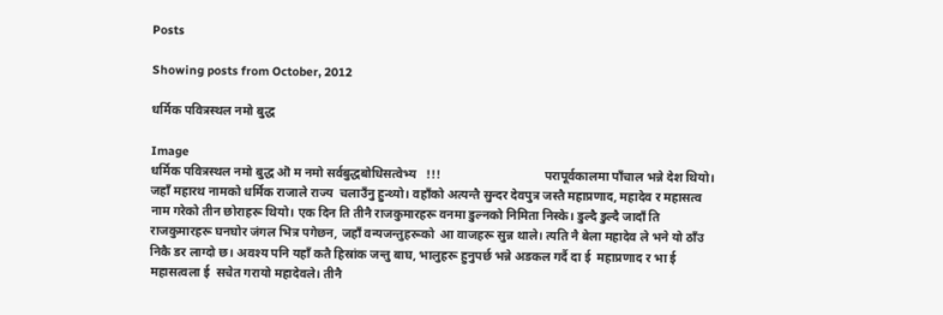Posts

Showing posts from October, 2012

धर्मिक पवित्रस्थल नमो बुद्ध

Image
धर्मिक पवित्रस्थल नमो बुद्ध ऒ म नमो सर्वबुद्धबोधिसत्वेभ्य   !!!                                 परापूर्वकालमा पाँचाल भन्ने देश थियो। जहाँ महारथ नामको धर्मिक राजाले राज्य  चलाउँनु हुन्थ्यो। वहाँको अत्यन्तै सुन्दर देवपुत्र जस्तै महाप्रणाद, महादेव र महासत्व नाम गरेको तीन छोराहरू थियो। एक दिन ति तीनै राजकुमारहरू वनमा डुल्नको निमिता निस्के। डुल्दै डुल्दै जादाँ ति राजकुमारहरू घनघोर जंगल भित्र पगेछन, जहाँ वन्यजन्तुहरूको  आ वाजहरू सुन्न थाले। त्यति नै बेला महादेव ले भने यो ठाँउ निकै डर लाग्दो छ। अवश्य पनि यहाँ कतै हिस्रांक जन्तु बाघ, भालुहरू हुनुपर्छ भन्ने अडकल गर्दै दा ई  महाप्रणाद र भा ई महासत्वला ई  सचेत गरायो महादेवले। तीनै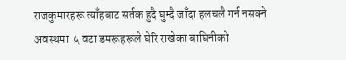राजकुमारहरू त्याँहबाट सर्तक हुदै घुम्दै जाँदा हलचलै गर्न नसक्ने अवस्थमा  ५ वटा डमरूहरूले घेरि राखेका बाघिनीको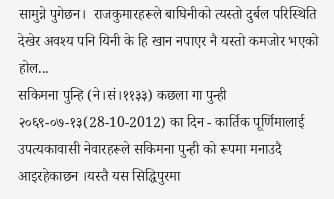सामुन्ने पुगेछन।  राजकुमारहरूले बाघिनीको त्यस्तो दुर्बल परिस्थिति देखेर अवश्य पनि यिनी के हि खान नपाएर नै यस्तो कमजोर भएको होल...
सकिमना पुन्हि (ने।सं।११३३) कछला गा पुन्ही २०६९-०७-१३(28-10-2012) का दिन - कार्तिक पूर्णिमालाई उपत्यकावासी नेवारहरूले सकिमना पुन्ही को रूपमा मनाउदै आइरहेकाछन ।यस्तै यस सिद्धिपुरमा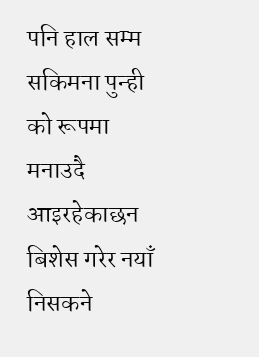पनि हाल सम्म सकिमना पुन्ही को रूपमा मनाउदै आइरहेकाछन बिशेस गरेर नयाँ निसकने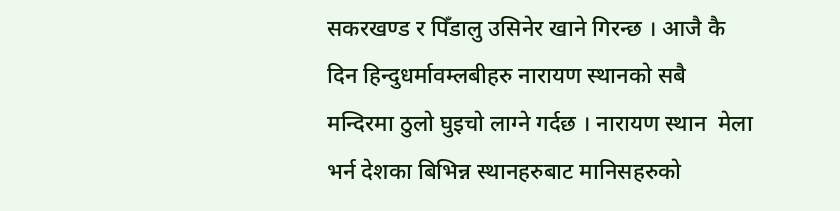सकरखण्ड र पिँडालु उसिनेर खाने गिरन्छ । आजै कै दिन हिन्दुधर्मावम्लबीहरु नारायण स्थानको सबै मन्दिरमा ठुलो घुइचो लाग्ने गर्दछ । नारायण स्थान  मेला भर्न देशका बिभिन्न स्थानहरुबाट मानिसहरुको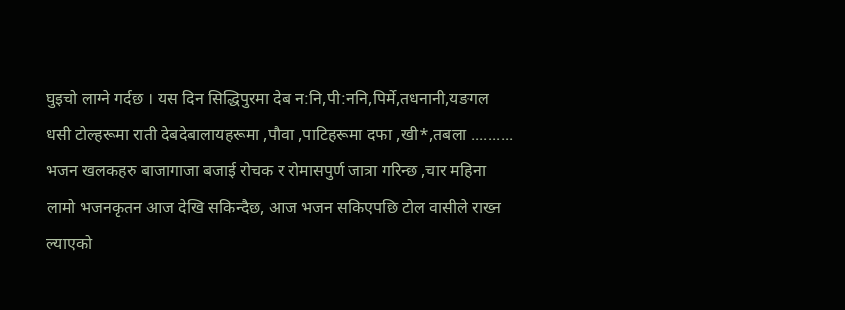घुइचो लाग्ने गर्दछ । यस दिन सिद्धिपुरमा देब न:नि,पी:ननि,पिर्मे,तधनानी,यङगल धसी टोल्हरूमा राती देबदेबालायहरूमा ,पौवा ,पाटिहरूमा दफा ,खी*,तबला .......... भजन खलकहरु बाजागाजा बजाई रोचक र रोमासपुर्ण जात्रा गरिन्छ ,चार महिना लामो भजनकृतन आज देखि सकिन्दैछ, आज भजन सकिएपछि टोल वासीले राख्न ल्याएको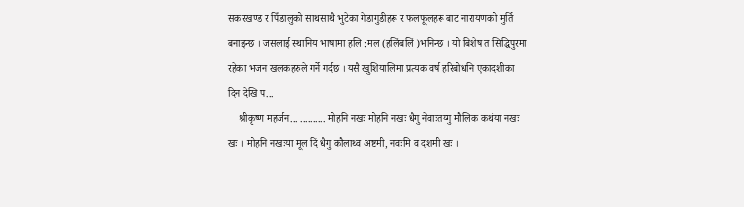सकरखण्ड र पिँडालुको साथसाथै भुटेका गेडागुडीहरू र फलफूलहरू बाट नारायणको मुर्ति बनाइन्छ । जसलाई स्थानिय भाषामा हलि :मल (हलिंबलिं )भनिन्छ । यो बिशेष त सिद्धिपुरमा रहेका भजन खलकहरुले गर्ने गर्दछ । यसै खुशियालिमा प्रत्यक वर्ष हरिबोधनि एकादशीका दिन देखि प...
    श्रीकृष्ण महर्जन... .......... मोहनि नखः मोहनि नखः धैगु नेवाःतय्गु मौलिक कथंया नखः खः । मोहनि नखःया मूल दिं धैगु कौलाथ्व अष्टमी, नवःमि व दशमी खः ।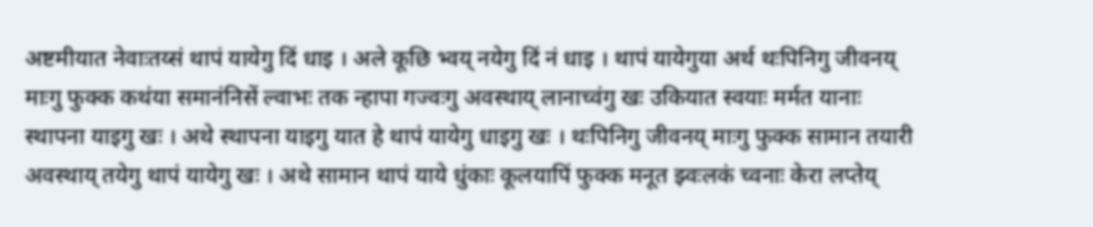अष्टमीयात नेवाःतय्सं थापं यायेगु दिं धाइ । अले कूछि भ्वय् नयेगु दिं नं धाइ । थापं यायेगुया अर्थ थःपिनिगु जीवनय् माःगु फुक्क कथंया समानंनिसें ल्वाभः तक न्हापा गज्वःगु अवस्थाय् लानाच्वंगु खः उकियात स्वयाः मर्मत यानाः स्थापना याइगु खः । अथे स्थापना याइगु यात हे थापं यायेगु धाइगु खः । थःपिनिगु जीवनय् माःगु फुक्क सामान तयारी अवस्थाय् तयेगु थापं यायेगु खः । अथे सामान थापं याये धुंकाः कूलयापिं फुक्क मनूत झ्वःलकं च्वनाः केरा लप्तेय्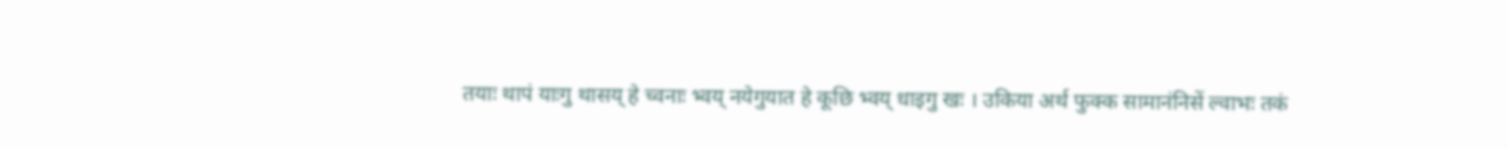तयाः थापं याःगु थासय् हे च्वनाः भ्वय् नयेगुयात हे कूछि भ्वय् धाइगु खः । उकिया अर्थ फुक्क सामानंनिसें ल्वाभः तकं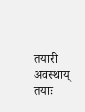तयारी अवस्थाय् तयाः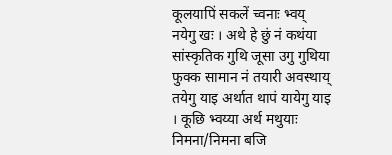कूलयापिं सकलें च्वनाः भ्वय् नयेगु खः । अथे हे छुं नं कथंया सांस्कृतिक गुथि जूसा उगु गुथिया फुक्क सामान नं तयारी अवस्थाय् तयेगु याइ अर्थात थापं यायेगु याइ । कूछि भ्वय्या अर्थ मथुयाः निमना/निमना बजि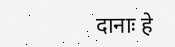दानाः हे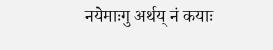नयेमाःगु अर्थय् नं कयाः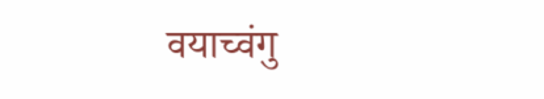वयाच्वंगु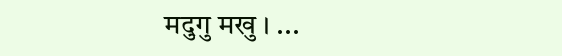मदुगु मखु । ...